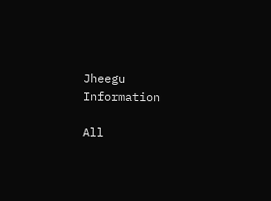Jheegu Information

All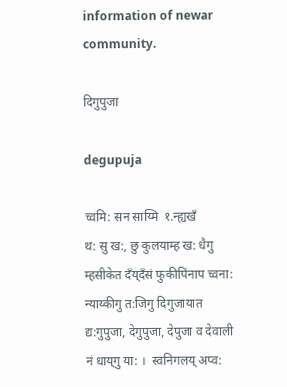information of newar community.

दिगुपुजा

degupuja

च्वमि: सन साय्मि  १.न्ह्यखँ               थ: सु ख:, छु कुलयाम्ह ख: धैगु म्हसीकेत दँय्‌दँसं फुकीपिंनाप च्वना: न्याय्कीगु त:जिगु दिगुजायात द्य:गुपुजा, देगुपुजा, देपुजा व देवाली नं धाय्‌गु या: ।  स्वनिगलय्‌ अप्व: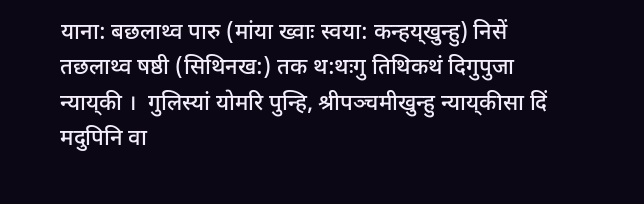याना: बछलाथ्व पारु (मांया ख्वाः स्वया: कन्हय‌्खुन्हु) निसें तछलाथ्व षष्ठी (सिथिनख:) तक थ:थःगु तिथिकथं दिगुपुजा न्या‌य‌्की ।  गुलिस्यां योमरि पुन्हि, श्रीपञ्चमीखुन्हु न्याय‌्कीसा दिं मदुपिनि वा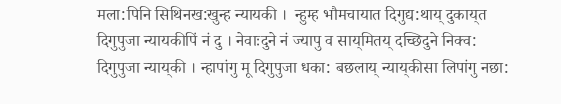मला:पिनि सिथिनख:खुन्ह न्यायकी ।  न्हुम्ह भौमचायात दिगुद्य:थाय्‌ दुकाय‌्त दिगुपुजा न्यायकीपिं नं दु । नेवाःदुने नं ज्यापु व साय‌्मितय्‌ दच्छिदुने निक्व: दिगुपुजा न्याय्‌की । न्हापांगु मू दिगुपुजा धका: बछलाय्‌ न्याय‌्कीसा लिपांगु नछा: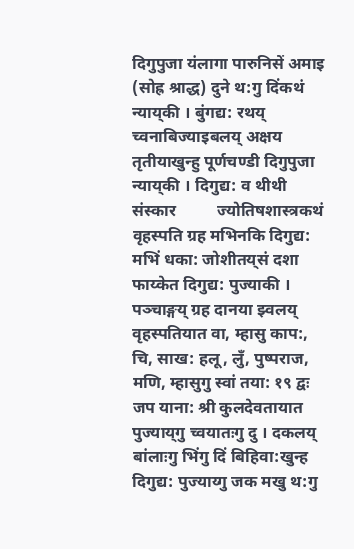दिगुपुजा यंलागा पारुनिसें अमाइ (सोह्र श्राद्ध) दुने थ:गु दिंकथं न्याय्‌की । बुंगद्य: रथय्‌ च्वनाबिज्याइबलय्‌ अक्षय तृतीयाखुन्हु पूर्णचण्डी दिगुपुजा न्याय्‌की । दिगुद्य: व थीथी संस्कार          ज्योतिषशास्त्रकथं वृहस्पति ग्रह मभिनकि दिगुद्य: मभिं धका: जोशीतय्‌सं दशा फाय्केत दिगुद्य: पुज्याकी । पञ्चाङ्गय्‌ ग्रह दानया झ्वलय्‌ वृहस्पतियात वा, म्हासु काप:, चि, साख: हलू, लुँ, पुष्पराज, मणि, म्हासुगु स्वां तया: १९ द्वः जप याना: श्री कुलदेवतायात पुज्याय‌्गु च्वयातःगु दु । दकलय्‌ बांलाःगु भिंगु दिं बिहिवा:खुन्ह दिगुद्य: पुज्याय्गु जक मखु थ:गु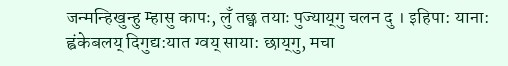जन्मन्हिखुन्हु म्हासु कापः, लुँ तछ्व तयाः पुज्याय्‌गु चलन दु । इहिपा: याना: ह्वंकेबलय्‌ दिगुद्य:यात ग्वय्‌ साया: छाय्‌गु, मचा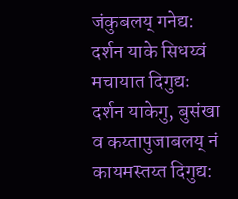जंकुबलय्‌ गनेद्य: दर्शन याके सिधय्वं मचायात दिगुद्यः दर्शन याकेगु, बुसंखा व कय्तापुजाबलय्‌ नं कायमस्तय्त दिगुद्य: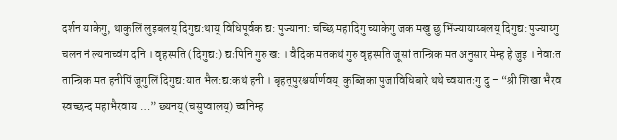दर्शन याकेगु, थाकुलिं लुइबलय्‌ दिगुद्य:थाय्‌ विधिपूर्वक द्य: पुज्याना: चच्छि महादिगु च्याकेगु जक मखु छु भिंज्यायाय्बलय्‌ दिगुद्य: पुज्याय्गु चलन नं ल्यनाच्वंग दनि । वृहस्पति (दिगुद्य:) द्यःपिनि गुरु ख: । वैदिक मतकथं गुरु वृहस्पति जूसां तान्त्रिक मत अनुसार मेम्ह हे जुइ । नेवाःत तान्त्रिक मत हनीपिं जूगुलिं दिगुद्य:यात भैल:द्य:कथं हनी । बृहत्‌पुरश्चर्यार्णवय्‌  कुब्जिका पुजाविधिबारे थथे च्वयातःगु दु – “श्री शिखा भैरव स्वच्छन्द महाभैरवाय …” छ्यनय्‌ (चसुप्वालय्) च्वनिम्ह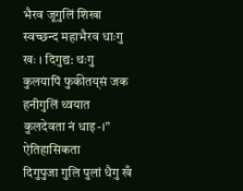भैरव जूगुलिं शिखा स्वच्छन्द महाभैरव धाःगु खः । दिगुद्य: थःगु कुलयापिं फुकीतय्‌सं जक हनीगुलिं थ्वयात कुलदेवता नं धाइ-।” ऐतिहासिकता           दिगुपुजा गुलि पुलां धैगु खँ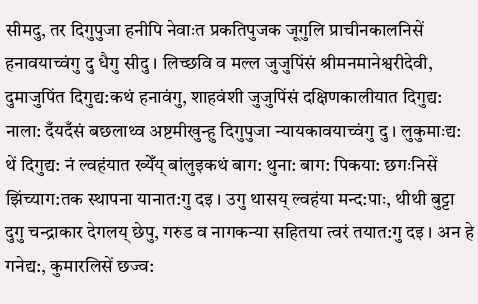सीमदु, तर दिगुपुजा हनीपि नेवाःत प्रकतिपुजक जूगुलि प्राचीनकालनिसें हनावयाच्वंगु दु धैगु सीदु । लिच्छवि व मल्ल जुजुपिंसं श्रीमनमानेश्वरीदेवी, दुमाजुपिंत दिगुद्य:कथं हनावंगु, शाहवंशी जुजुपिंसं दक्षिणकालीयात दिगुद्य: नाला: दँयदँसं बछलाथ्व अष्टमीखुन्हु दिगुपुजा न्यायकावयाच्वंगु दु । लुकुमाःद्य: थें दिगुद्य: नं ल्वहंयात ख्येँय्‌ बांलुइकथं बाग: थुना: बाग: पिकया: छगःनिसें झिंच्याग:तक स्थापना यानात:गु दइ । उगु थासय्‌ ल्वहंया मन्द:पाः, थीथी बुट्टा दुगु चन्द्राकार देगलय्‌ छेपु, गरुड व नागकन्या सहितया त्वरं तयात:गु दइ । अन हे गनेद्य:, कुमारलिसें छज्व: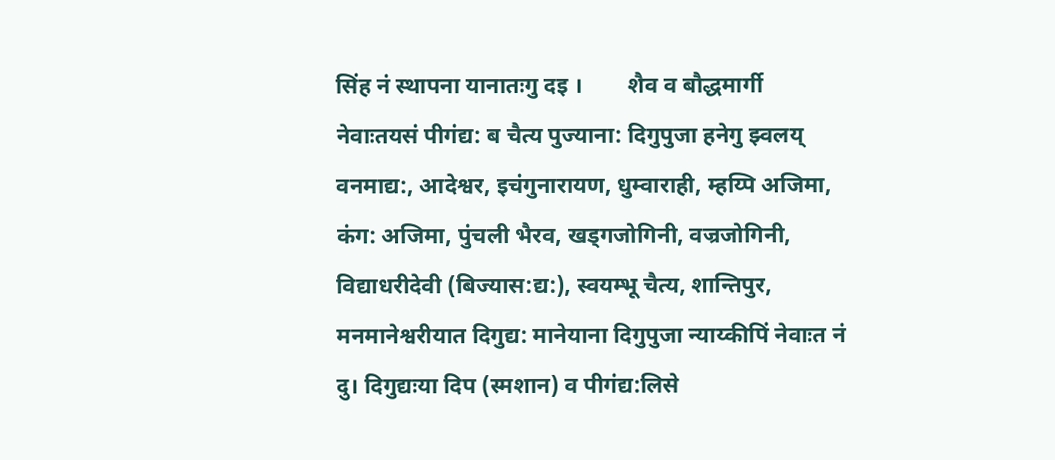सिंह नं स्थापना यानातःगु दइ ।        शैव व बौद्धमार्गी नेवाःतयसं पीगंद्य: ब चैत्य पुज्याना: दिगुपुजा हनेगु झ्वलय्‌ वनमाद्य:, आदेश्वर, इचंगुनारायण, धुम्वाराही, म्हय्पि अजिमा, कंग: अजिमा, पुंचली भैरव, खड्गजोगिनी, वज्रजोगिनी, विद्याधरीदेवी (बिज्यास:द्य:), स्वयम्भू चैत्य, शान्तिपुर, मनमानेश्वरीयात दिगुद्य: मानेयाना दिगुपुजा न्याय्कीपिं नेवाःत नं दु। दिगुद्यःया दिप (स्मशान) व पीगंद्य:लिसे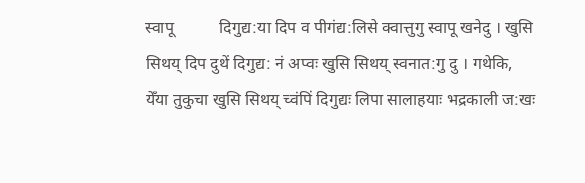स्वापू           दिगुद्य:या दिप व पीगंद्य:लिसे क्वात्तुगु स्वापू खनेदु । खुसि सिथय्‌ दिप दुथें दिगुद्य: नं अप्वः खुसि सिथय्‌ स्वनात:गु दु । गथेकि, येँया तुकुचा खुसि सिथय्‌ च्वंपिं दिगुद्यः लिपा सालाहयाः भद्रकाली ज:खः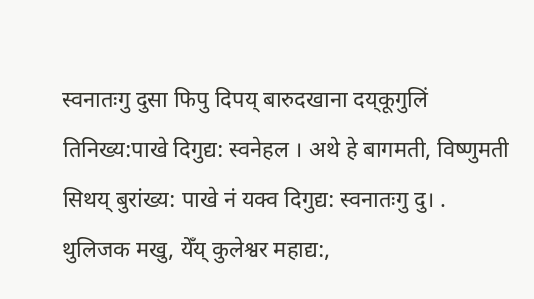स्वनातःगु दुसा फिपु दिपय्‌ बारुदखाना दय‌्कूगुलिं तिनिख्य:पाखे दिगुद्य: स्वनेहल । अथे हे बागमती, विष्णुमती सिथय्‌ बुरांख्य: पाखे नं यक्व दिगुद्य: स्वनातःगु दु। . थुलिजक मखु, येँय्‌ कुलेश्वर महाद्य:,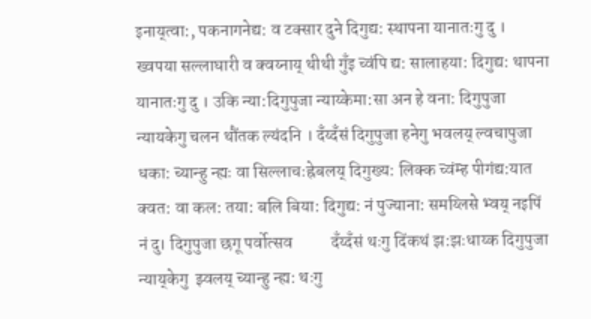इनाय‌्त्वा:, पकनागनेद्य: व टक्सार दुने दिगुद्य: स्थापना यानातःगु दु । ख्वपया सल्लाघारी व क्वय्नाय्‌ थीथी गुँइ च्वंपि द्य: सालाहया: दिगुद्य: थापना यानातःगु दु । उकि न्या:दिगुपुजा न्याय्केमा:सा अन हे वना: दिगुपुजा न्यायकेगु चलन थौंतक ल्यंदनि । दँय्दँसं दिगुपुजा हनेगु भवलय्‌ ल्वचापुजा धका: च्यान्हु न्ह्यः वा सिल्लाचःह्रेबलय्‌ दिगुख्य: लिक्क च्वंम्ह पीगंद्य:यात क्वत: वा कल: तया: बलि बिया: दिगुद्य: नं पुज्याना: समय्लिसे भ्वय्‌ नइपिं नं दु। दिगुपुजा छगू पर्वोत्सव           दँय्दँसं थःगु दिंकथं झ:झःधाय्क दिगुपुजा न्याय्‌केगु  झ्वलय्‌ च्यान्हु न्ह्य: थःगु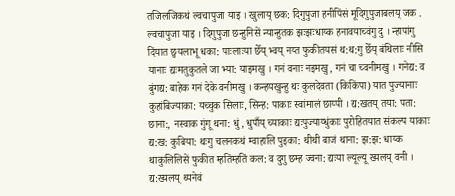तजिलजिकथं ल्वचापुजा याइ । खुलाय्‌ छक: दिगुपुजा हनीपिंसं मूदिगुपुजाबलय् जक . ल्वचापुजा याइ । दिगुपुजा छन्हुनिसें न्यान्हुतक झःझःधाय्क हनावयाच्वंगु दु । न्हापांगु दिंयात छ्वयलाभू धका: पाःलाःया छेँय्‌ भ्वय्‌ नय्त फुकीतयसं थ:थ:गु छेँय्‌ बंथिलाः नीसि यानाः द्यःमतुकुतले जा भ्या: याइमखु । गनं वनाः नइमखु, गनं चा च्वनीमखु । गनेद्य: व बुंगद्य: बाहेक गनं देके वनीमखु । कन्हयखुन्हु थः कुलदेवता (किकिंपा) यात पुज्यानाः कुहांबिज्याका: यच्चुक सिलाः, सिन्ह: पाकाः स्वांमालं छाय्पी । द्य:खतय्‌ तया: पता: छाना:, नस्वाक गुंगू थना: धुं, धुपाँय्‌ च्याकाः द्यःपुज्याय्धुंकाः पुरोहितयात संकल्प याकाः द्य:ख: कुबिया: थःगु चलनकथं म्वाहालि पुइका: थीथी बाजं थाना: झ:झ: धाय्क थाकुलिलिसें फुकीत म्हतिंम्हतिं कल: व दुगु छम्ह ज्वना: द्यःया ल्यूल्यू ख्यलय्‌ वनी । द्य:ख्यलय्‌ थ्यनेवं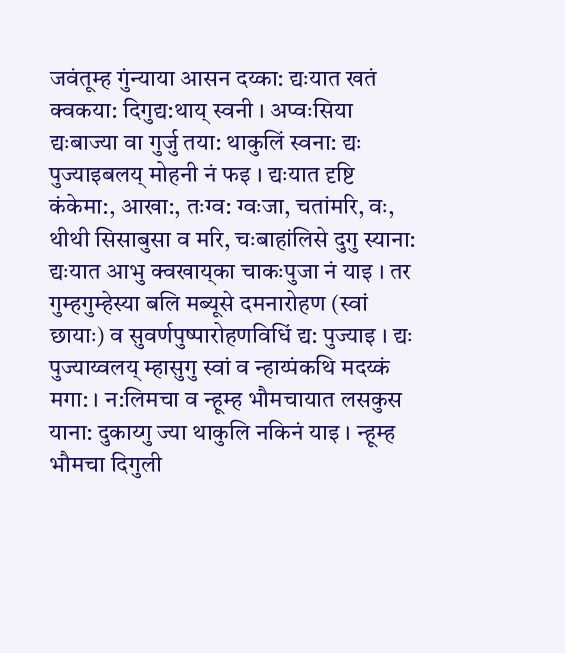जवंतूम्ह गुंन्याया आसन दय्का: द्यःयात खतं क्वकया: दिगुद्य:थाय्‌ स्वनी । अप्वःसिया द्यःबाज्या वा गुर्जु तया: थाकुलिं स्वना: द्यः पुज्याइबलय्‌ मोहनी नं फइ । द्यःयात दृष्टि कंकेमा:, आखा:, तःग्व: ग्वःजा, चतांमरि, वः, थीथी सिसाबुसा व मरि, चःबाहांलिसे दुगु स्याना: द्यःयात आभु क्वखाय्‌का चाकःपुजा नं याइ । तर गुम्हगुम्हेस्या बलि मब्यूसे दमनारोहण (स्वां छायाः) व सुवर्णपुष्पारोहणविधिं द्य: पुज्याइ । द्यः पुज्याय्वलय्‌ म्हासुगु स्वां व न्हाय्पंकथि मदय्कं मगा: । न:लिमचा व न्हूम्ह भौमचायात लसकुस याना: दुकाय्गु ज्या थाकुलि नकिनं याइ । न्हूम्ह भौमचा दिगुली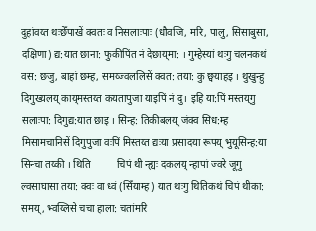दुहांवय्त थःछेँपाखें क्वतः व निसलाःपाः (धौवजि, मरि, पालु, सिसाबुसा, दक्षिणा) द्य:यात छाना: फुकीपिंत नं देछाय्‌मा: । गुम्हेस्यां थःगु चलनकथं वस: छजु, बाहां छम्ह, समय्ज्वललिसें क्वत: तया: कु छ्वयाहइ । थुखुन्हु दिगुख्यलय्‌ काय्‌मस्तय्त कयतापुजा याइपिं नं दु। इहि या:पिं मस्तय्‌गु सलाःपा: दिगुद्य:यात छाइ । सिन्ह: तिकीबलय्‌ जंक्व सिध:म्ह मिसामचानिसें दिगुपुजा वःपिं मिस्तय्त द्यःया प्रसादया रूपय्‌ भुयूसिन्ह:या सिन्चा तय्की । थिति          चिपं थी न्ह्यः दकलय्‌ न्हापां ज्वरे जूगु ल्वसाघासा तया: क्वः वा ध्वं (सिँयाम्ह) यात थःगु थितिकथं चिपं थीका: समय्‌, भ्वय्लिसे चचा हाला: चतांमरि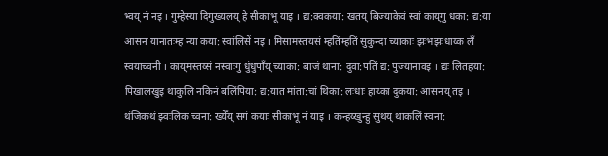भ्वय्‌ नं नइ । गुम्हेस्या दिगुख्यलय्‌ हे सीकाभू याइ । द्य:क्वकया: खतय्‌ बिज्याकेवं स्वां काय्‌गु धका: द्य:या आसन यानातःम्ह न्या कया: स्वांलिसें नइ । मिसामस्तयसं म्हतिंम्हतिं सुकुन्दा च्याकाः झःभझःधाय्क लँ स्वयाच्वनी । काय्‌मस्तय्सं नस्वाःगु धुंधुपाँय्‌ च्याका: बाजं थाना: दुवा:पतिं द्य: पुज्यानावइ । द्यः लितहया: पिखालखुइ थाकुलि नकिनं बलिंपिया: द्य:यात मांता:चां थिका: लःधाः हाय्का दुकया: आसनय्‌ तइ । थंजिकथं झ्वःलिक च्वना: ख्येँय्‌ सगं कयाः सीकाभू नं याइ । कन्हय्खुन्हु सुथय्‌ थाकलिं स्वना: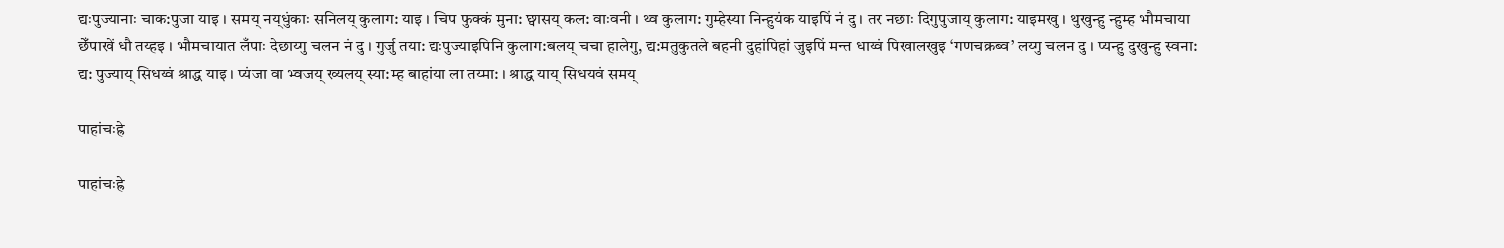द्यःपुज्यानाः चाक:पुजा याइ । समय्‌ नय्‌धुंकाः सनिलय्‌ कुलाग: याइ । चिप फुक्कं मुना: छ्वासय्‌ कल: वाःवनी । थ्व कुलाग: गुम्हेस्या निन्हुयंक याइपिं नं दु । तर नछाः दिगुपुजाय्‌ कुलाग: याइमखु । थुखुन्हु न्हुम्ह भौमचाया छेँपाखें धौ तय्हइ । भौमचायात लँपाः देछाय्गु चलन नं दु । गुर्जु तया: द्यःपुज्याइपिनि कुलाग:बलय्‌ चचा हालेगु, द्य:मतुकुतले बहनी दुहांपिहां जुइपिं मन्त धाय्वं पिखालखुइ ‘गणचक्रब्व’ लय्गु चलन दु । प्यन्हु दुखुन्हु स्वना: द्य: पुज्याय्‌ सिधय्वं श्राद्ध याइ । प्यंजा वा भ्वजय्‌ ख्यलय्‌ स्या:म्ह बाहांया ला तय्मा: । श्राद्ध याय्‌ सिधयवं समय्‌

पाहांचःह्रे

पाहांचःह्रे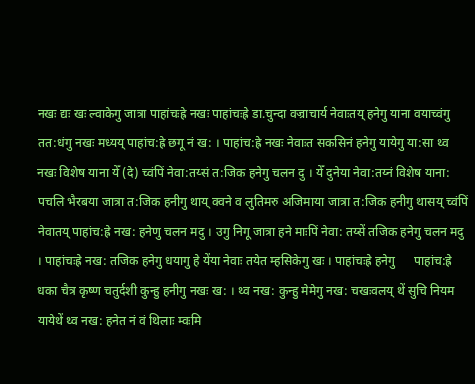नखः द्यः खः ल्वाकेगु जात्रा पाहांचःह्रे नखः पाहांचःह्रे डा.चुन्दा वज्राचार्य नेवाःतय्‌ हनेगु याना वयाच्वंगु तत:धंगु नखः मध्यय्‌ पाहांच:ह्रे छगू नं ख: । पाहांच:ह्रे नखः नेवाःत सकसिनं हनेगु यायेगु या:सा थ्व नखः विशेष याना येँ (दे) च्वंपिं नेवा:तय्सं त:जिक हनेगु चलन दु । येँ दुनेया नेवा:तय्नं विशेष याना: पचलि भैरबया जात्रा त:जिक हनीगु थाय्‌ क्वने व लुतिमरु अजिमाया जात्रा त:जिक हनीगु थासय्‌ च्वंपिं नेवातय्‌ पाहांच:ह्रे नख: हनेणु चलन मदु । उगु निगू जात्रा हने माःपिं नेवा: तय्सें तजिक हनेगु चलन मदु । पाहांचःह्रे नख: तजिक हनेगु धयागु हे येंया नेवाः तयेत म्हसिकेगु खः । पाहांचःह्रे हनेगु      पाहांच:ह्रे धका चैत्र कृष्ण चतुर्दशी कुन्हु हनीगु नखः ख: । थ्व नख: कुन्हु मेमेगु नख: चखःवलय्‌ थें सुचि नियम यायेथें थ्व नख: हनेत नं वं थिलाः म्वःमि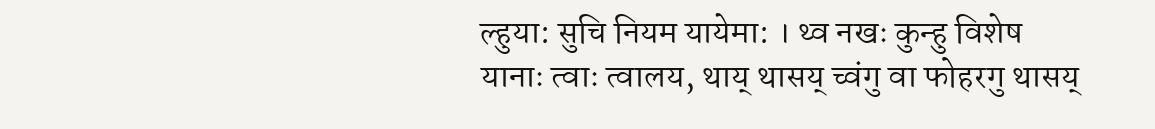ल्हुया: सुचि नियम यायेमा: । थ्व नखः कुन्हु विशेष यानाः त्वाः त्वालय, थाय्‌ थासय् च्वंगु वा फोहरगु थासय्‌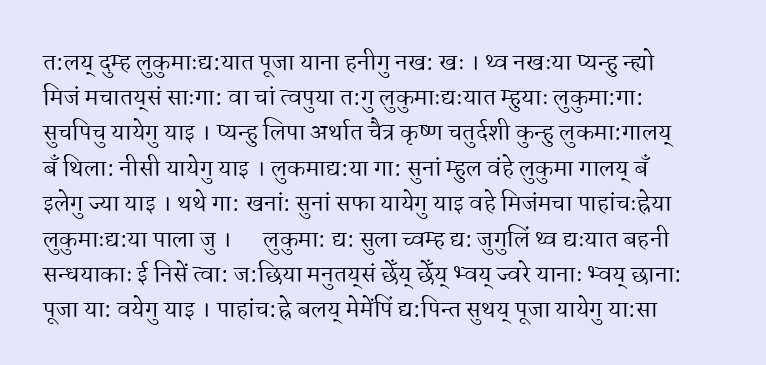त:लय्‌ दुम्ह लुकुमाःद्य:यात पूजा याना हनीगु नख: खः । थ्व नखःया प्यन्हु न्ह्यो मिजं मचातय्‌सं साःगा: वा चां त्वपुया त:गु लुकुमाःद्यःयात म्हुयाः लुकुमा:गा: सुचपिचु यायेगु याइ । प्यन्हु लिपा अर्थात चैत्र कृष्ण चतुर्दशी कुन्हु लुकमा:गालय्‌ बँ थिला: नीसी यायेगु याइ । लुकमाद्य:या गा: सुनां म्हुल वंहे लुकुमा गालय्‌ बँ इलेगु ज्या याइ । थथे गा: खनां: सुनां सफा यायेगु याइ वहे मिजंमचा पाहांचःह्रेया लुकुमाःद्य:या पाला जु ।      लुकुमा: द्य: सुला च्वम्ह द्य: जुगुलिं थ्व द्यःयात बहनी सन्धयाकाः ई निसें त्वा: ज:छिया मनुतय्‌सं छेँय्‌ छेँय्‌ भ्वय्‌ ज्वरे यानाः भ्वय्‌ छाना: पूजा या: वयेगु याइ । पाहांच:ह्रे बलय्‌ मेमेंपिं द्य:पिन्त सुथय्‌ पूजा यायेगु या:सा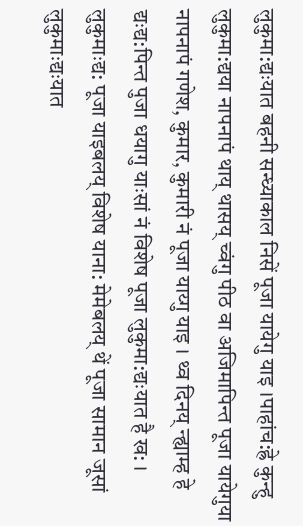लुकुमा:द्यःयात बहनी सन्ध्याकाल निसें पूजा यायेगु याइ ।पाहांच:ह्रे कुन्हु लुकुमा:द्यया नापनापं थाय् थासय्‌ च्वंगु पीठ वा अजिमापिन्त पूजा यायेगुया नापनापं गणेश, कुमार, कुमारी नं पूजा याय्गु याइ । थ्व दिनय्‌ न्ह्याम्ह हे द्यःद्य:पिन्त पुजा धयागु याःसां नं विशेष पूजा लुकुमा:द्यःयात है ख: ।      लुकुमाःद्य: पूजा याइबलय् विशेष याना: मेमेबलय् थें पूजा सामान जूसां लुकुमाःद्यःयात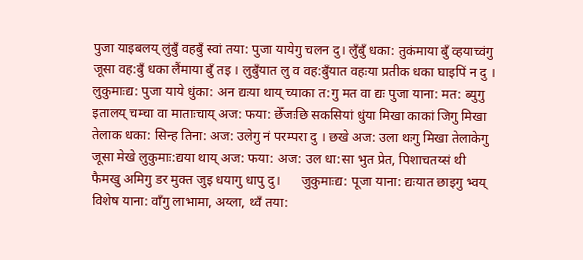पुजा याइबलय्‌ लुंबुँ वहबुँ स्वां तया: पुजा यायेगु चलन दु। लुँबुँ धका: तुकंमाया बुँ व्हयाच्वंगु जूसा वह:बुँ धका लैंमाया बुँ तइ । लुबुँयात लु व वह:बुँयात वहःया प्रतीक धका घाइपिं न दु । लुकुमाःद्य: पुजा याये धुंका: अन द्यःया थाय्‌ च्याका त:गु मत वा द्यः पुजा याना: मत: ब्युगु इतालय्‌ चम्चा वा माताःचाय् अज: फया: छेँजःछि सकसियां धुंया मिखा काकां जिगु मिखा तेलाक धका: सिन्ह तिना: अज: उलेगु नं परम्परा दु । छखे अज: उला थःगु मिखा तेलाकेगु जूसा मेखे लुकुमाः:द्यया थाय्‌ अज: फया: अज: उल धा:सा भुत प्रेत, पिशाचतय्सं थी फैमखु अमिगु डर मुक्त जुइ धयागु‌ धापु दु।      जुकु‌माःद्य: पूजा याना: द्यःयात छाइगु भ्वय्‌ विशेष याना: वाँगु लाभामा, अय्ला, थ्वँ तया: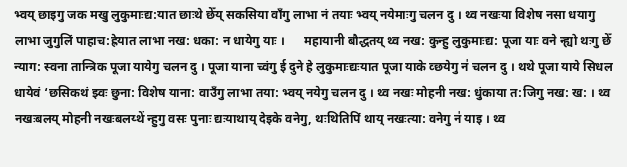भ्वय्‌ छाइगु जक मखु लुकुमाःद्य:यात छाःथे छेँय्‌ सकसिया वाँगु लाभा नं तयाः भ्वय्‌ नयेमाःगु चलन दु । थ्व नखःया विशेष नसा धयागु लाभा जुगुलिं पाहाच:ह्रेयात लाभा नख: धका: न धायेगु याः ।      महायानी बौद्धतय्‌ थ्व नख: कुन्हु लुकुमाःद्य: पूजा याः वने न्ह्यो थःगु छेँ न्याग: स्वना तान्त्रिक पूजा यायेगु चलन दु । पूजा याना च्वंगु ई दुने हे लुकुमाःद्यःयात पूजा याके व्छयेगु न॑ चलन दु । थथे पूजा याये सिधल धायेवं ‘छसिकथं झ्वः छुना: विशेष याना: वाउँगु लाभा तया: भ्वय्‌ नयेगु चलन दु । थ्व नखः मोहनी नख: धुंकाया त:जिगु नख: ख: । थ्व नखःबलय्‌ मोहनी नखःबलय्थें न्हुगु वसः पुनाः द्यःयाथाय्‌ देइके वनेगु, थःथितिपिं थाय्‌ नखःत्या: वनेगु न॑ याइ । थ्व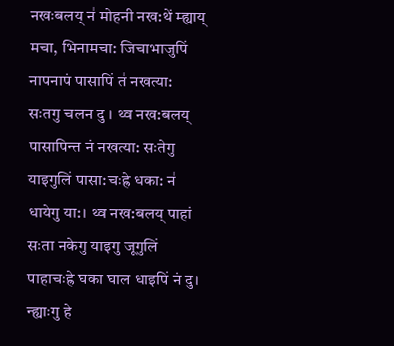नखःबलय्‌ न॑ मोहनी नख:थें म्ह्याय्‌ मचा, भिनामचा: जिचाभाजुपिं नापनापं पासापिं त॑ नखत्या: सःतगु चलन दु । थ्व नख:बलय्‌ पासापिन्त नं नखत्या: सःतेगु‌ याइगुलिं पासा:चःह्रे धका: न॑ धायेगु या:। थ्व नख:बलय्‌ पाहां सःता नकेगु याइगु जूगुलिं पाहाचःह्रे घका घाल धाइपिं नं दु।       न्ह्याःगु हे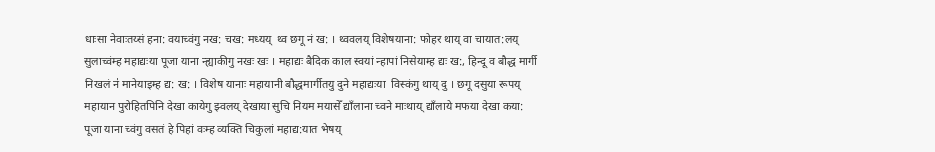धाःसा नेवाःतय्सं हना: वयाच्वंगु नख: चख: मध्यय्‌  थ्व छगू नं ख: । थ्ववलय्‌ विशेषयाना: फोहर थाय्‌ वा चायात:लय्‌ सुलाच्वंम्ह महाद्यःया पूजा याना न्ह्याकीगु नखः खः । महाद्यः बैदिक काल स्वयां न्हापां निसेयाम्ह द्यः ख:, हिन्दू व बौद्ध मार्गी निखलं न॑ मानेयाइम्ह द्य: ख: । विशेष यानाः महायानी बौद्धमार्गीतयु दुने महाद्यःया  विस्कंगु थाय्‌ दु । छगू दसुया रूपय्‌ महायान पुरोहितपिनि देखा कायेगु झ्वलय्‌ देखाया सुचि नियम मयासेँ द्याँलाना च्वने माःथाय्‌ द्याँलाये मफया देखा कया: पूजा याना च्वंगु वसतं हे पिहां वःम्ह व्यक्ति चिकुलां महाद्य:यात भेषय्‌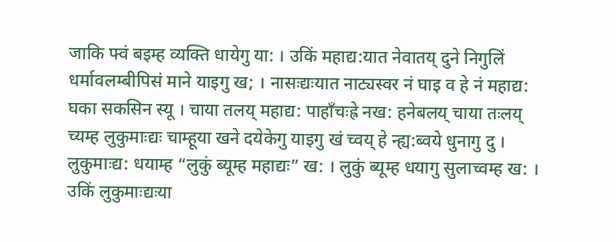जाकि फ्वं बइम्ह व्यक्ति धायेगु या: । उकिं महाद्य:यात नेवातय्‌ दुने निगुलिं धर्मावलम्बीपिसं माने याइगु ख; । नासःद्यःयात नाट्यस्वर नं घाइ व हे नं महाद्य: घका सकसिन स्यू‌ । चाया तलय्‌ महाद्य: पाहाँचःह्रे नख: हनेबलय्‌ चाया तःलय्‌ च्यम्ह लुकुमाःद्यः चाम्हूया खने दयेकेगु याइगु खं च्वय् हे न्ह्य:ब्वये धुनागु दु । लुकुमाःद्य: धयाम्ह “लुकुं ब्यूम्ह महाद्यः” ख: । लुकुं ब्यूम्ह धयागु सुलाच्वम्ह ख: । उकिं लुकुमाःद्यःया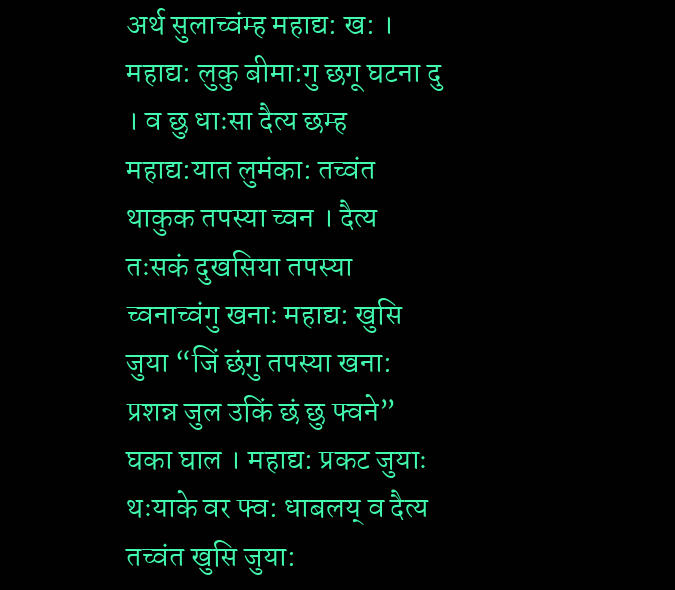अर्थ सुलाच्वंम्ह महाद्य: ख: । महाद्य: लुकु बीमा:गु छगू घटना दु । व छु धाःसा दैत्य छम्ह महाद्य:यात लुमंका: तच्वंत थाकुक तपस्या च्वन । दैत्य तःसकं दुखसिया तपस्या च्वनाच्वंगु खनाः महाद्य: खुसि जुया “जिं छंगु तपस्या खना: प्रशन्न जुल उकिं छं छु फ्वने” घका घाल । महाद्य: प्रकट जुयाः थःयाके वर फ्व: धाबलय्‌ व दैत्य तच्वंत खुसि जुया: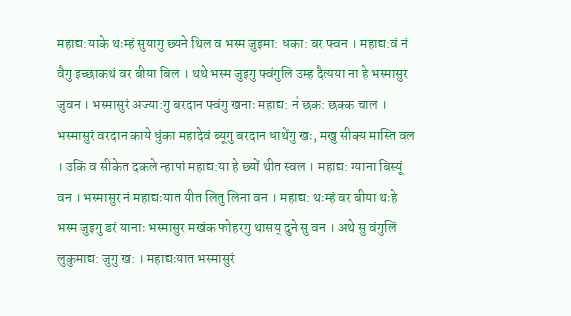महाद्य:याके थःम्हं सुयागु छ्यने थिल व भस्म जुइमा: धका: बर फ्वन । महाद्य:वं नं वैगु इच्छाकथं वर बीया बिल । थथे भस्म जुइगु फ्वंगुलि उम्ह दैत्यया ना हे भस्मासुर जुवन । भस्मासुरं अज्या:गु बरदान फ्वंगु खनाः महाद्य: न॑ छक: छक्क चाल । भस्मासुरं वरदान काये धुंका महादेवं ब्यूगु बरदान धाथेंगु खः, मखु सीक्य मास्ति वल । उकिं व सीकेत दकले न्हापां महाद्य:या हे छ्यों थीत स्वल । महाद्य: ग्याना बिस्यूं वन । भस्मासुर नं महाद्यःयात यीत लितु लिना वन । महाद्य: थःम्हं वर बीया थःहे भस्म जुइगु डरं यानाः भस्मासुर मखंक फोहरगु थासय्‌ दुने सु वन । अथे सु वंगुलिं लुकुमाद्य: जुगु ख: । महाद्यःयात भस्मासुरं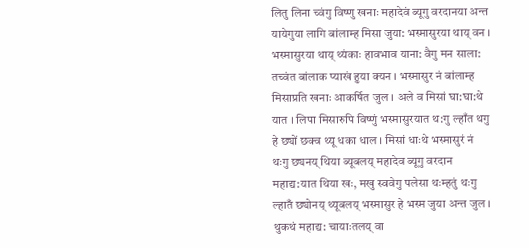लितु लिना च्वंगु विष्णु खनाः महादेवं ब्यूगु वरदानया अन्त यायेगुया लागि बांलाम्ह मिसा जुया: भस्मासुरया थाय्‌ वन । भस्मासुरया थाय्‌ थ्यंकाः हावभाव याना: वैगु मन साला: तच्वंत बांलाक प्याखं हुया क्यन । भस्मासुर नं बांलाम्ह मिसाप्रति खनाः आकर्षित जुल । अले व मिसां घा:घा:थे यात । लिपा मिसारुपि विष्णुं भस्मासुरयात थ:गु ल्हाँत थगु हे छ्यों छक्व थ्यू धका धाल । मिसां धाःथे भस्मासुरं नं थःगु छ्यनय्‌ थिया ब्यूबलय्‌ महादेव ब्यूगु वरदान महाद्य:यात थिया खः, मखु स्ववेगु पलेसा थःम्हतुं थःगु ल्हातँ छ्योनय्‌ थ्यूबलय्‌ भस्मासुर हे भस्म जुया अन्त जुल । थुकथं महाद्य: चायाःतलय्‌ वा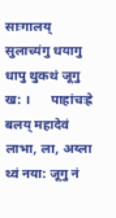साःगालय्‌ सुलाच्यंगु धयागु धापु थुकथं जूगु ख: ।      पाहांचःह्रे बलय्‌ महादेवं लाभा, ला, अय्ला थ्वं नया: जूगु नं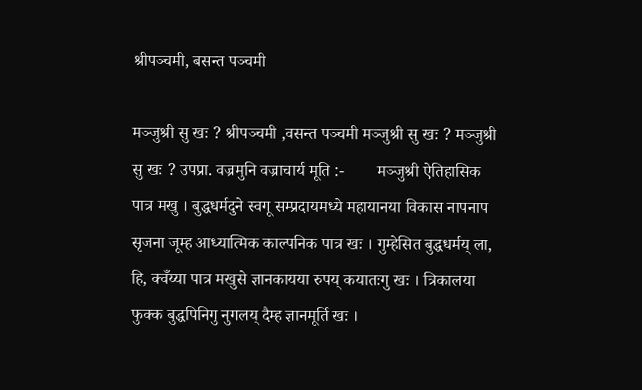श्रीपञ्चमी, बसन्त पञ्चमी

मञ्जुश्री सु खः ? श्रीपञ्चमी ,वसन्त पञ्चमी मञ्जुश्री सु खः ? मञ्जुश्री सु खः ? उपप्रा. वज्रमुनि वज्राचार्य मूति :-        मञ्जुश्री ऐतिहासिक पात्र मखु । बुद्धधर्मदुने स्वगू सम्प्रदायमध्ये महायानया विकास नापनाप सृजना जूम्ह आध्यात्मिक काल्पनिक पात्र खः । गुम्हेसित बुद्धधर्मय् ला, हि, क्वँय्या पात्र मखुसे ज्ञानकायया रुपय् कयातःगु खः । त्रिकालया फुक्क बुद्धपिनिगु नुगलय् दैम्ह ज्ञानमूर्ति खः ।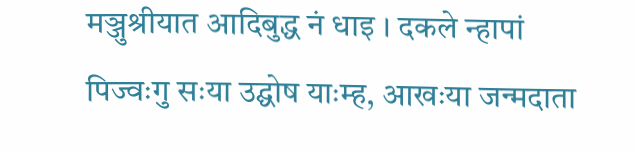मञ्जुश्रीयात आदिबुद्ध नं धाइ । दकले न्हापां पिज्वःगु सःया उद्घोष याःम्ह, आखःया जन्मदाता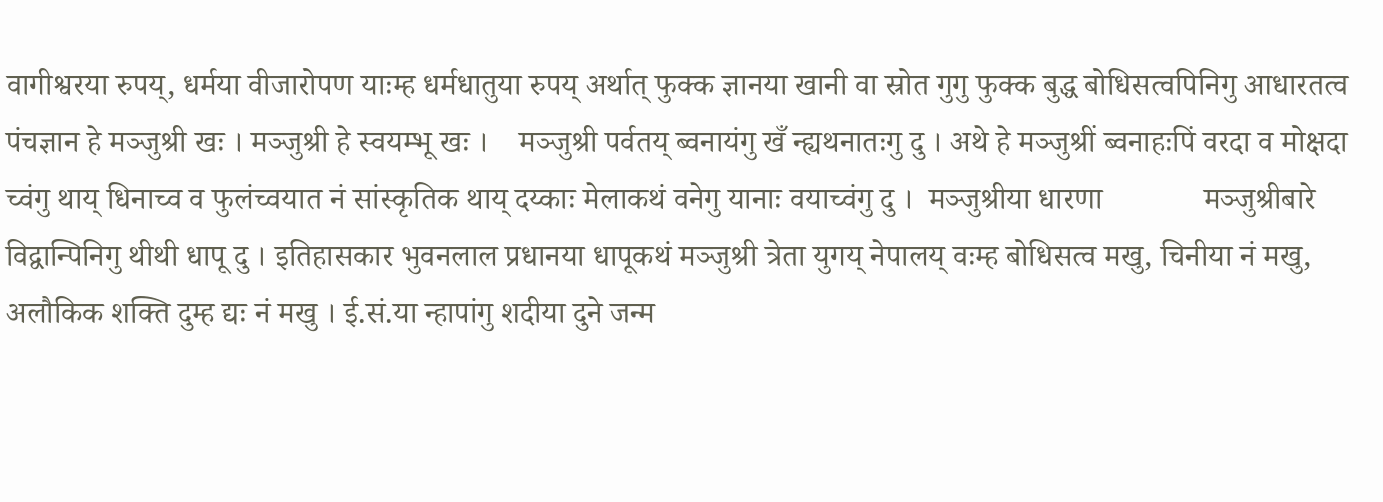वागीश्वरया रुपय्, धर्मया वीजारोपण याःम्ह धर्मधातुया रुपय् अर्थात् फुक्क ज्ञानया खानी वा स्रोत गुगु फुक्क बुद्ध बोधिसत्वपिनिगु आधारतत्व पंचज्ञान हे मञ्जुश्री खः । मञ्जुश्री हे स्वयम्भू खः ।    मञ्जुश्री पर्वतय् ब्वनायंगु खँ न्ह्यथनातःगु दु । अथे हे मञ्जुश्रीं ब्वनाहःपिं वरदा व मोक्षदा च्वंगु थाय् धिनाच्व व फुलंच्वयात नं सांस्कृतिक थाय् दय्काः मेलाकथं वनेगु यानाः वयाच्वंगु दु ।  मञ्जुश्रीया धारणा             मञ्जुश्रीबारे विद्वान्पिनिगु थीथी धापू दु । इतिहासकार भुवनलाल प्रधानया धापूकथं मञ्जुश्री त्रेता युगय् नेपालय् वःम्ह बोधिसत्व मखु, चिनीया नं मखु, अलौकिक शक्ति दुम्ह द्यः नं मखु । ई.सं.या न्हापांगु शदीया दुने जन्म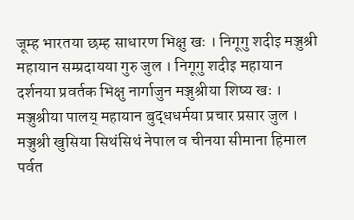जूम्ह भारतया छम्ह साधारण भिक्षु खः । निगूगु शदीइ मञ्जुश्री महायान सम्प्रदायया गुरु जुल । निगूगु शदीइ महायान दर्शनया प्रवर्तक भिक्षु नार्गाजुन मञ्जुश्रीया शिष्य खः । मञ्जुश्रीया पालय् महायान बुद्धधर्मया प्रचार प्रसार जुल । मञ्जुश्री खुसिया सिथंसिथं नेपाल व चीनया सीमाना हिमाल पर्वत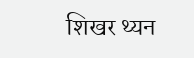शिखर थ्यन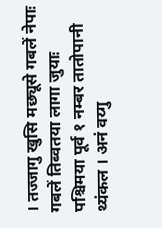। तज्जागु खुसि मछ्यूसे गबलें नेपाः गबलें तिब्वतया लागा जुयाः पश्चिमया पूर्व १ नम्बर तातोपानी थ्यंकल । अनं वय्गु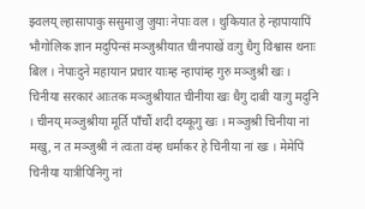झ्वलय् ल्हासापाकु ससुमाजु जुयाः नेपाः वल । थुकियात हे न्हापायापिं भौगोलिक ज्ञान मदुपिन्सं मञ्जुश्रीयात चीनपाखें वःगु धैगु विश्वास थनाः बिल । नेपाःदुने महायान प्रचार याःम्ह न्हापांम्ह गुरु मञ्जुश्री खः । चिनीया सरकारं आःतक मञ्जुश्रीयात चीनीया खः धैगु दाबी याःगु मदुनि । चीनय् मञ्जुश्रीया मूर्ति पाँचौं शदी दय्कूगु खः । मञ्जुश्री चिनीया नां मखु, न त मञ्जुश्री नं त्वःता वंम्ह धर्माकर हे चिनीया नां खः । मेमेपिं चिनीया यात्रीपिनिगु नां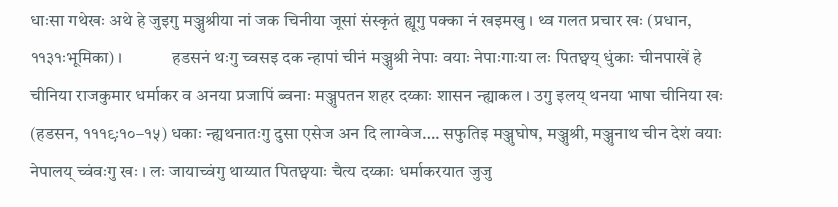धाःसा गथेखः अथे हे जुइगु मञ्जुश्रीया नां जक चिनीया जूसां संस्कृतं ह्यूगु पक्का नं खइमखु । थ्व गलत प्रचार खः (प्रधान, ११३१ःभूमिका) ।            हडसनं थःगु च्वसइ दक न्हापां चीनं मञ्जुश्री नेपाः वयाः नेपाःगाःया लः पितछ्वय् धुंकाः चीनपाखें हे चीनिया राजकुमार धर्माकर व अनया प्रजापिं ब्वनाः मञ्जुपतन शहर दय्काः शासन न्ह्याकल । उगु इलय् थनया भाषा चीनिया खः (हडसन, १११९ः१०–१५) धकाः न्ह्यथनातःगु दुसा एसेज अन दि लाग्वेज…. सफुतिइ मञ्जुघोष, मञ्जुश्री, मञ्जुनाथ चीन देशं वयाः नेपालय् च्वंवःगु खः । लः जायाच्वंगु थाय्यात पितछ्वयाः चैत्य दय्काः धर्माकरयात जुजु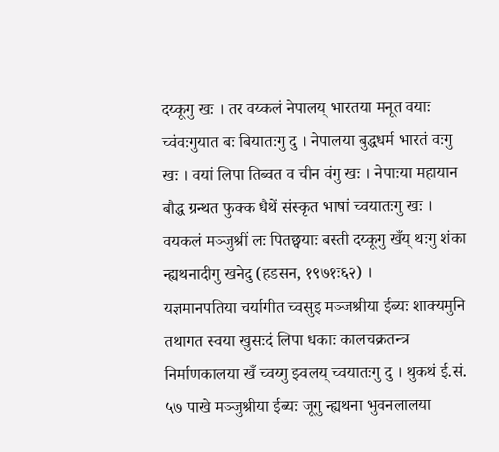दय्कूगु खः । तर वय्कलं नेपालय् भारतया मनूत वयाः च्वंवःगुयात बः बियातःगु दु । नेपालया बुद्धधर्म भारतं वःगु खः । वयां लिपा तिब्वत व चीन वंगु खः । नेपाःया महायान बौद्ध ग्रन्थत फुक्क धैथें संस्कृत भाषां च्वयातःगु खः । वयकलं मञ्जुश्रीं लः पितछ्वयाः बस्ती दय्कूगु खँय् थःगु शंका न्ह्यथनादीगु खनेदु (हडसन, १९७१ः६२) ।             यज्ञमानपतिया चर्यागीत च्वसुइ मञ्जश्रीया ईब्यः शाक्यमुनि तथागत स्वया खुसःदं लिपा धकाः कालचक्रतन्त्र निर्माणकालया खँ च्वय्गु झ्वलय् च्वयातःगु दु । थुकथं ई.सं. ५७ पाखे मञ्जुश्रीया ईब्यः जूगु न्ह्यथना भुवनलालया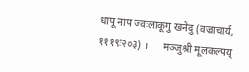धापू नाप ज्वःलाकूगु खनेदु (वज्राचार्य, १११९ः२०३) ।      मञ्जुश्री मूलकल्पय्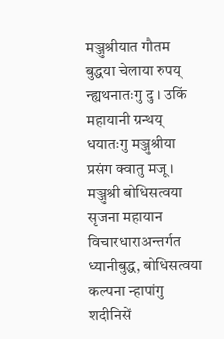मञ्जुश्रीयात गौतम बुद्धया चेलाया रुपय् न्ह्यथनातःगु दु । उकिं महायानी ग्रन्थय् धयातःगु मञ्जुश्रीया प्रसंग क्वातु मजू । मञ्जुश्री बोधिसत्वया सृजना महायान विचारधाराअन्तर्गत ध्यानीबुद्ध, बोधिसत्वया कल्पना न्हापांगु शदीनिसें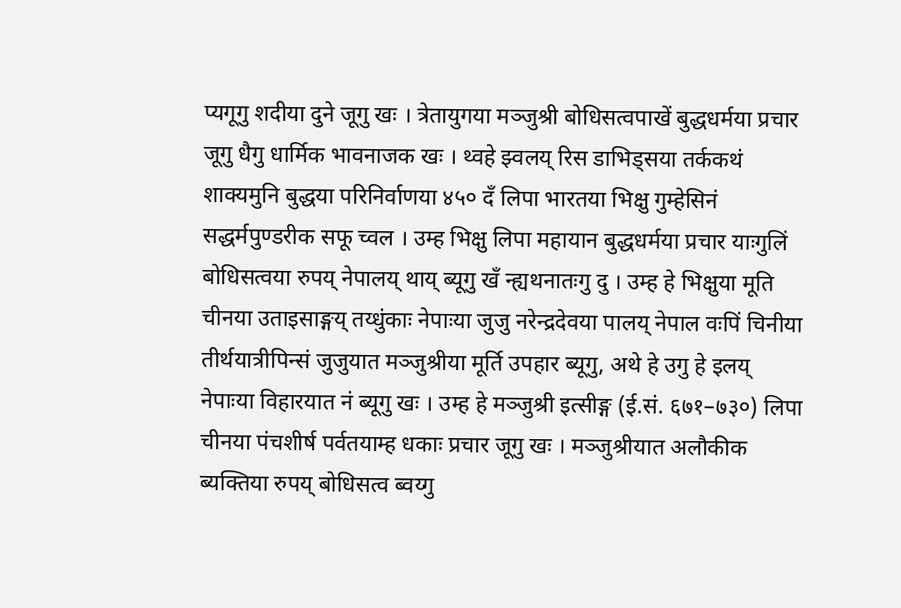प्यगूगु शदीया दुने जूगु खः । त्रेतायुगया मञ्जुश्री बोधिसत्वपाखें बुद्धधर्मया प्रचार जूगु धैगु धार्मिक भावनाजक खः । थ्वहे झ्वलय् रिस डाभिड्सया तर्ककथं शाक्यमुनि बुद्धया परिनिर्वाणया ४५० दँ लिपा भारतया भिक्षु गुम्हेसिनं सद्धर्मपुण्डरीक सफू च्वल । उम्ह भिक्षु लिपा महायान बुद्धधर्मया प्रचार याःगुलिं बोधिसत्वया रुपय् नेपालय् थाय् ब्यूगु खँ न्ह्यथनातःगु दु । उम्ह हे भिक्षुया मूति चीनया उताइसाङ्गय् तय्धुंकाः नेपाःया जुजु नरेन्द्रदेवया पालय् नेपाल वःपिं चिनीया तीर्थयात्रीपिन्सं जुजुयात मञ्जुश्रीया मूर्ति उपहार ब्यूगु, अथे हे उगु हे इलय् नेपाःया विहारयात नं ब्यूगु खः । उम्ह हे मञ्जुश्री इत्सीङ्ग (ई.सं. ६७१–७३०) लिपा चीनया पंचशीर्ष पर्वतयाम्ह धकाः प्रचार जूगु खः । मञ्जुश्रीयात अलौकीक ब्यक्तिया रुपय् बोधिसत्व ब्वय्गु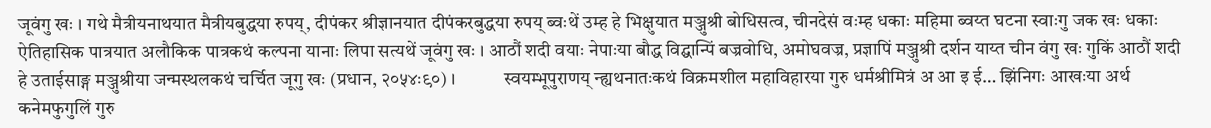जूवंगु खः । गथे मैत्रीयनाथयात मैत्रीयबुद्धया रुपय्, दीपंकर श्रीज्ञानयात दीपंकरबुद्धया रुपय् ब्वःथें उम्ह हे भिक्षुयात मञ्जुश्री बोधिसत्व, चीनदेसं वःम्ह धकाः महिमा ब्वय्त घटना स्वाःगु जक खः धकाः ऐतिहासिक पात्रयात अलौकिक पात्रकथं कल्पना यानाः लिपा सत्यथें जूवंगु खः । आठौं शदी वयाः नेपाःया बौद्ध विद्घान्पिं बज्रवोधि, अमोघवज्र, प्रज्ञापिं मञ्जुश्री दर्शन याय्त चीन वंगु खः गुकिं आठौं शदी हे उताईसाङ्ग मञ्जुश्रीया जन्मस्थलकथं चर्चित जूगु खः (प्रधान, २०५४ः९०) ।           स्वयम्भूपुराणय् न्ह्यथनातःकथं विक्रमशील महाविहारया गुरु धर्मश्रीमित्रं अ आ इ ई… झिंनिगः आखःया अर्थ कनेमफुगुलिं गुरु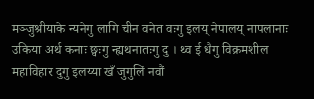मञ्जुश्रीयाके न्यनेगु लागि चीन वनेत वःगु इलय् नेपालय् नापलानाः उकिया अर्थ कनाः छ्वःगु न्ह्यथनातःगु दु । थ्व ई धैगु विक्रमशील महाविहार दुगु इलय्या खँ जुगुलिं नवौं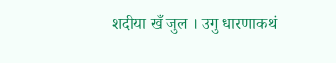शदीया खँ जुल । उगु धारणाकथं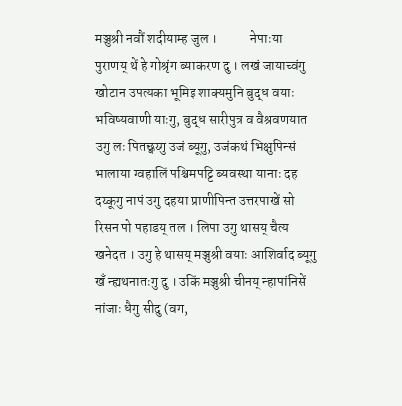मञ्जुश्री नवौं शदीयाम्ह जुल ।            नेपाःया पुराणय् थें हे गोश्रृंग ब्याकरण दु । लखं जायाच्वंगु खोटान उपत्यका भूमिइ शाक्यमुनि बुद्ध वयाः भविष्यवाणी याःगु, बुद्ध सारीपुत्र व वैश्रवणयात उगु लः पितछ्वय्गु उजं ब्यूगु, उजंकथं भिक्षुपिन्सं भालाया ग्वहालिं पश्चिमपट्टि ब्यवस्था यानाः दह दय्कूगु नापं उगु दहया प्राणीपिन्त उत्तरपाखें सो रिसन पो पहाडय् तल । लिपा उगु थासय् चैत्य खनेदत । उगु हे थासय् मञ्जुश्री वयाः आशिर्वाद ब्यूगु खँ न्ह्यथनातःगु दु । उकिं मञ्जुश्री चीनय् न्हापांनिसें नांजाः धैगु सीदु (वग,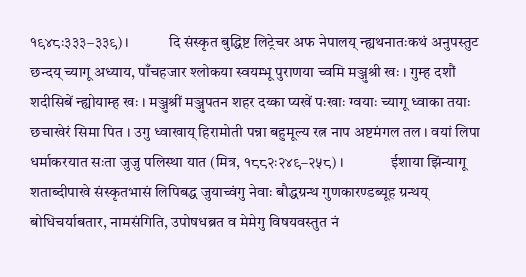१९४८ः३३३–३३९) ।           दि संस्कृत बुद्धिष्ट लिट्रेचर अफ नेपालय् न्ह्यथनातःकथं अनुपस्तुट छन्दय् च्यागू अध्याय, पाँचहजार श्लोकया स्वयम्भू पुराणया च्वमि मञ्जुश्री खः । गुम्ह दशौं शदीसिबें न्ह्योयाम्ह खः । मञ्जुश्रीं मञ्जुपतन शहर दय्का प्यखें पःखाः ग्वयाः च्यागू ध्वाका तयाः छचाखेरं सिमा पित । उगु ध्वाखाय् हिरामोती पन्ना बहुमूल्य रत्न नाप अष्टमंगल तल । वयां लिपा धर्माकरयात सःता जुजु पलिस्था यात (मित्र, १८८२ः२४९–२५८) ।             ईशाया झिंन्यागू शताब्दीपाखे संस्कृतभासं लिपिबद्ध जुयाच्वंगु नेवाः बौद्धग्रन्थ गुणकारण्डब्यूह ग्रन्थय् बोधिचर्याबतार, नामसंगिति, उपोषधब्रत व मेमेगु विषयवस्तुत नं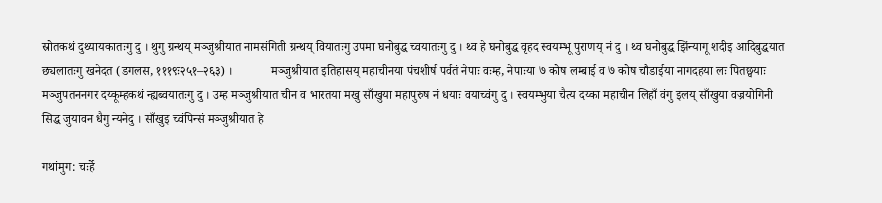स्रोतकथं दुथ्यायकातःगु दु । थुगु ग्रन्थय् मञ्जुश्रीयात नामसंगिती ग्रन्थय् वियातःगु उपमा घनोबुद्ध च्वयातःगु दु । थ्व हे घनोबुद्ध वृहद स्वयम्भू पुराणय् नं दु । थ्व घनोबुद्ध झिंन्यागू शदीइ आदिबुद्धयात छ्यलातःगु खनेदत (डगलस, १११९ः२५१–२६३) ।            मञ्जुश्रीयात इतिहासय् महाचीनया पंचशीर्ष पर्वतं नेपाः वःम्ह, नेपाःया ७ कोष लम्बाई व ७ कोष चौडाईया नागदहया लः पितछ्वयाः मञ्जुपतननगर दय्कूम्हकथं न्ह्यब्वयातःगु दु । उम्ह मञ्जुश्रीयात चीन व भारतया मखु साँखुया महापुरुष नं धयाः वयाच्वंगु दु । स्वयम्भुया चैत्य दय्का महाचीन लिहाँ वंगु इलय् साँखुया वज्रयोगिनी सिद्ध जुयावन धैगु न्यनेदु । साँखुइ च्वंपिन्सं मञ्जुश्रीयात हे

गथांमुग: चःर्हे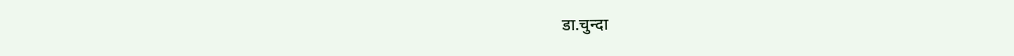डा.चुन्दा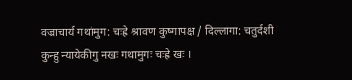वज्राचार्य गथांमुग: चःह्रे श्रावण कुष्गापक्ष / दिल्लागा: चतुर्दशी कुन्हु न्यायेकीगु नखः गथामुगः चःह्रे खः ।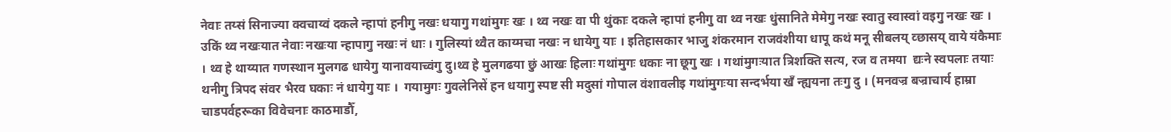नेवाः तय्सं सिनाज्या क्वचाय्वं दकले न्हापां हनीगु नखः धयागु गथांमुगः खः । थ्व नखः वा पी थुंकाः दकले न्हापां हनीगु वा थ्व नखः धुंसानिते मेमेगु नखः स्वातु स्वास्वां वइगु नखः खः । उकिं थ्व नखःयात नेवाः नखःया न्हापागु नखः नं धाः । गुलिस्यां थ्वैत काय्मचा नखः न धायेगु याः । इतिहासकार भाजु शंकरमान राजवंशीया धापू कथं मनू सीबलय्‌ व्छासय्‌ वाये यंकैमाः । थ्व हे थाय्यात गणस्थान मुलगढ धायेगु यानावयाच्वंगु दु।थ्व हे मुलगढया छुं आखः हिलाः गथांमुगः धकाः ना छूगु खः । गथांमुगःयात त्रिशक्ति सत्य, रज व तमया  द्यःने स्वपलाः तयाः थनीगु त्रिपद संवर भैरव घकाः नं धायेगु याः ।  गयामुगः गुवलेनिसें हन धयागु स्पष्ट सी मदुसां गोपाल वंशावलीइ गथांमुगःया सन्दर्भया खँ न्ह्ययना तःगु दु । (मनवज्र बज्राचार्य हाम्रा चाडपर्वहरूका विवेचनाः काठमाडौँ,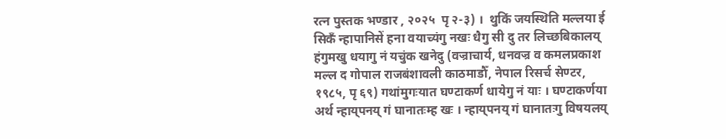रत्न पुस्तक भण्डार , २०२५  पृ २-३) ।  थुकिं जयस्थिति मल्लया ई सिकँ न्हापानिसें हना वयाच्यंगु नखः धैगु सी दु तर लिच्छबिकालय्‌ हंगुमखु धयागु नं यचुंक खनेदु (वज्राचार्य, धनवज्र व कमलप्रकाश मल्ल द गोपाल राजबंशावली काठमाडौँ, नेपाल रिसर्च सेण्टर, १९८५, पृ ६९) गथांमुगःयात घण्टाकर्ण धायेगु नं याः । घण्टाकर्णया अर्थ न्हाय्‌पनय्‌ गं घानातःम्ह खः । न्हाय्‌पनय्‌ गं घानातःगु विषयलय्‌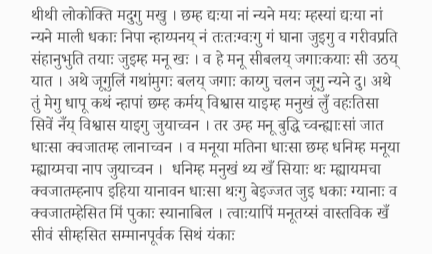थीथी लोकोक्ति मदुगु मखु । छम्ह द्यःया नां न्यने मयः म्हस्यां द्यःया नां न्यने माली धकाः निपा न्हाय्पनय्‌ नं तःतःग्वःगु गं घाना जुइगु व गरीवप्रति संहानुभुति तयाः जुइम्ह मनू खः । व हे मनू सीबलय्‌ जगाःकयाः सी उठय्‌ यात । अथे जूगुलिं गथांमुगः बलय्‌ जगाः काय्गु चलन जूगु न्यने दु। अथे तुं मेगु धापू कथं न्हापां छम्ह कर्मय्‌ विश्वास याइम्ह मनुखं लुँ वहःतिसा सिवें नँय् विश्वास याइगु जुयाच्वन । तर उम्ह मनू बुद्धि च्वन्ह्याःसां जात धाःसा क्वजातम्ह लानाच्वन । व मनूया मतिना धाःसा छम्ह धनिम्ह मनूया म्ह्याय्मचा नाप जुयाच्वन ।  धनिम्ह मनुखं थ्य खँ सियाः थः म्ह्यायमचा क्वजातम्हनाप इहिया यानावन धाःसा थःगु बेइज्जत जुइ धकाः ग्यानाः व क्वजातम्हेसित मिं पुकाः स्यानाबिल । त्वाःयापिं मनूतय्सं वास्तविक खँ सीवं सीम्हसित सम्मानपूर्वक सिथं यंकाः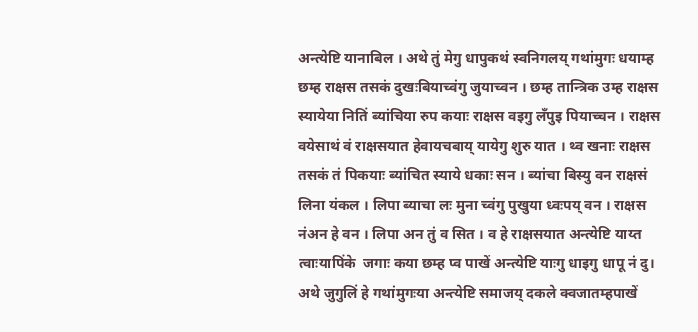अन्त्येष्टि यानाबिल । अथे तुं मेगु धापुकथं स्वनिगलय्‌ गथांमुगः धयाम्ह छम्ह राक्षस तसकं दुखःबियाच्वंगु जुयाच्वन । छम्ह तान्त्रिक उम्ह राक्षस स्यायेया नितिं ब्यांचिया रुप कयाः राक्षस वइगु लँपुइ पियाच्चन । राक्षस वयेसाथं वं राक्षसयात हेवायचबाय्‌ यायेगु शुरु यात । थ्व खनाः राक्षस तसकं तं पिकयाः ब्यांचित स्याये धकाः सन । ब्यांचा बिस्यु वन राक्षसं लिना यंकल । लिपा ब्याचा लः मुना च्वंगु पुखुया ध्वःपय् वन । राक्षस नंअन हे वन । लिपा अन तुं व सित । व हे राक्षसयात अन्त्येष्टि याय्त त्वाःयापिंके  जगाः कया छम्ह प्व पाखें अन्त्येष्टि याःगु धाइगु धापू नं दु। अथे जुगुलिं हे गथांमुगःया अन्त्येष्टि समाजय्‌ दकले क्वजातम्हपाखें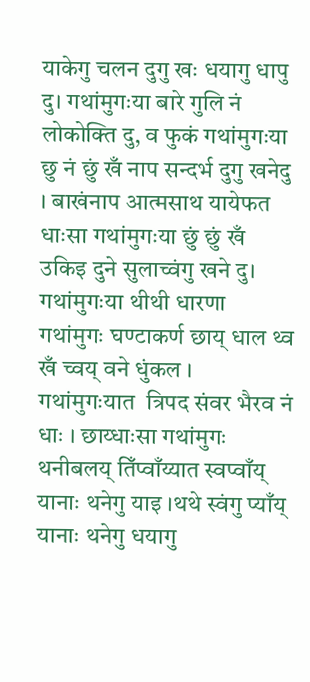याकेगु चलन दुगु खः धयागु धापु दु। गथांमुगःया बारे गुलि नं लोकोक्ति दु, व फुकं गथांमुगःया छु नं छुं खँ नाप सन्दर्भ दुगु खनेदु । बाखंनाप आत्मसाथ यायेफत धाःसा गथांमुगःया छुं छुं खँ  उकिइ दुने सुलाच्वंगु खने दु। गथांमुगःया थीथी धारणा           गथांमुगः घण्टाकर्ण छाय्‌ धाल थ्व खँ च्वय् वने धुंकल । गथांमुगःयात  त्रिपद संवर भैरव नं धाः । छाय्धाःसा गथांमुगः थनीबलय्‌ तिँप्वाँय्यात स्वप्वाँय् यानाः थनेगु याइ ।थथे स्वंगु प्याँय्‌ यानाः थनेगु धयागु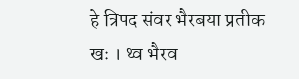हे त्रिपद संवर भैरबया प्रतीक खः । थ्व भैरव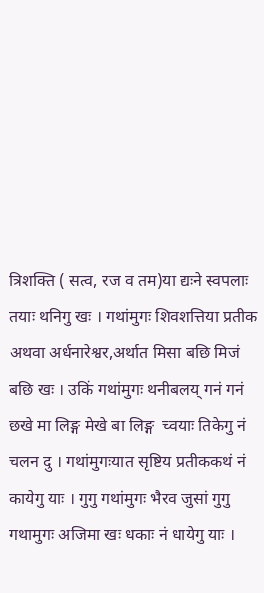त्रिशक्ति ( सत्व, रज व तम)या द्यःने स्वपलाः तयाः थनिगु खः । गथांमुगः शिवशत्तिया प्रतीक अथवा अर्धनारेश्वर,अर्थात मिसा बछि मिजं बछि खः । उकिं गथांमुगः थनीबलय्‌ गनं गनं छखे मा लिङ्ग मेखे बा लिङ्ग  च्वयाः तिकेगु नं चलन दु । गथांमुगःयात सृष्टिय प्रतीककथं नं कायेगु याः । गुगु गथांमुगः भैरव जुसां गुगु गथामुगः अजिमा खः धकाः नं धायेगु याः ।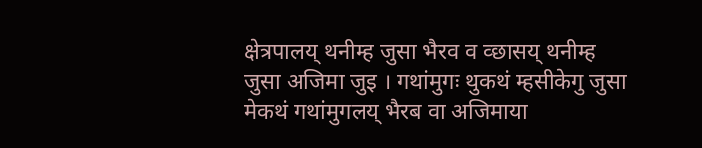क्षेत्रपालय्‌ थनीम्ह जुसा भैरव व व्छासय् थनीम्ह जुसा अजिमा जुइ । गथांमुगः थुकथं म्हसीकेगु जुसा मेकथं गथांमुगलय्‌ भैरब वा अजिमाया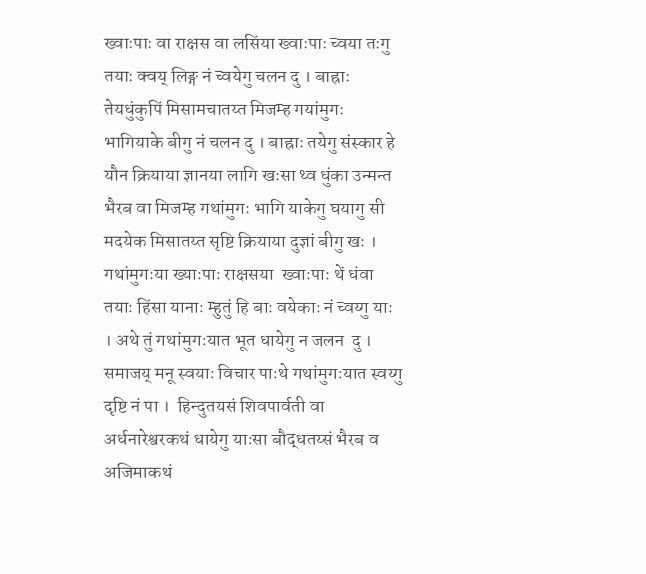ख्वाःपाः वा राक्षस वा लसिंया ख्वाःपाः च्वया तःगु तयाः क्वय्‌ लिङ्ग नं च्वयेगु चलन दु । बाह्राः तेयधुंकुपिं मिसामचातय्त मिजम्ह गयांमुगः भागियाके बीगु नं चलन दु । बाह्राः तयेगु संस्कार हे यौन क्रियाया ज्ञानया लागि खःसा थ्व धुंका उन्मन्त भैरब वा मिजम्ह गथांमुगः भागि याकेगु घयागु सी मदयेक मिसातय्त सृष्टि क्रियाया दुज्ञां बीगु खः । गथांमुगःया ख्याःपाः राक्षसया  ख्वाःपाः थें धंवा तयाः हिंसा यानाः म्हुतुं हि बाः वयेकाः नं च्वय्गु याः । अथे तुं गथांमुगःयात भूत धायेगु न जलन  दु । समाजय्‌ मनू स्वयाः विचार पाःथे गथांमुगःयात स्वय्गु दृष्टि नं पा ।  हिन्दुतयसं शिवपार्वती वा अर्धनारेश्वरकथं धायेगु याःसा बौद्धतय्सं भैरब व अजिमाकथं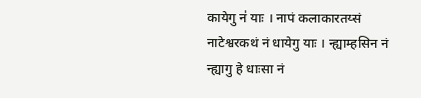कायेगु न॑ याः । नापं कलाकारतय्सं नाटेश्वरकथं नं धायेगु याः । न्ह्याम्हसिन नं न्ह्यागु हे धाःसा नं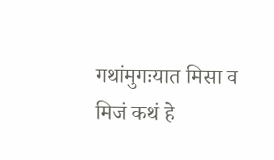गथांमुगःयात मिसा व मिजं कथं हे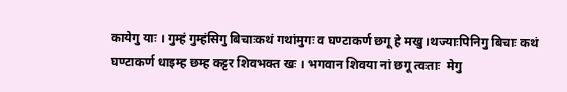कायेगु याः । गुम्हं गुम्हंसिगु बिचाःकथं गथांमुगः व घण्टाकर्ण छगू हे मखु ।थज्याःपिनिगु बिचाः कथं घण्टाकर्ण धाइम्ह छम्ह कट्टर शिवभक्त खः । भगवान शिवया नां छगू त्वःताः  मेगु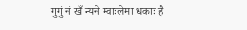गुगुं नं खँ न्यने म्वाःलेमा धकाः है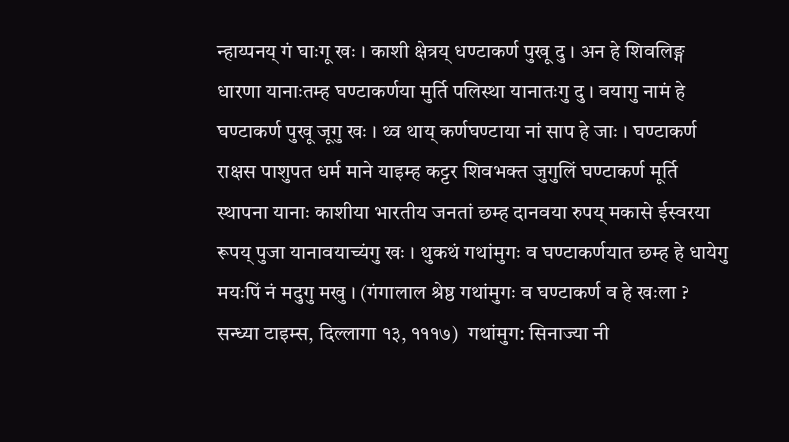न्हाय्पनय्‌ गं घाःगू खः । काशी क्षेत्रय् धण्टाकर्ण पुखू दु । अन हे शिवलिङ्ग धारणा यानाःतम्ह घण्टाकर्णया मुर्ति पलिस्था यानातःगु दु । वयागु नामं हे घण्टाकर्ण पुखू जूगु खः । थ्व थाय् कर्णघण्टाया नां साप हे जाः । घण्टाकर्ण राक्षस पाशुपत धर्म माने याइम्ह कट्टर शिवभक्त जुगुलिं घण्टाकर्ण मूर्ति स्थापना यानाः काशीया भारतीय जनतां छम्ह दानवया रुपय्‌ मकासे ईस्वरया रूपय्‌ पुजा यानावयाच्यंगु खः । थुकथं गथांमुगः व घण्टाकर्णयात छम्ह हे धायेगु मयःपिं नं मदुगु मखु । (गंगालाल श्रेष्ठ गथांमुगः व घण्टाकर्ण व हे खःला ? सन्ध्या टाइम्स, दिल्लागा १३, १११७)  गथांमुग: सिनाज्या नी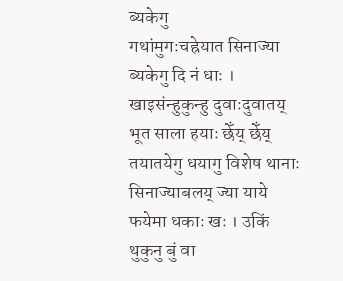ब्यकेगु           गथांमुगःचह्रेयात सिनाज्या ब्यकेगु दि नं धाः । खाइसंन्हुकुन्हु दुवाःदुवातय् भूत साला हयाः छेँय्‌ छेँय्‌ तयातयेगु धयागु विशेष थानाः सिनाज्याबलय्‌ ज्या याये फयेमा धकाः खः । उकिं थुकुनु बुं वा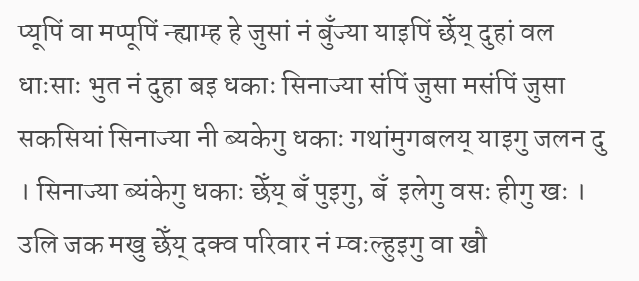प्यूपिं वा मप्पूपिं न्ह्याम्ह हे जुसां नं बुँज्या याइपिं छेँय्‌ दुहां वल धाःसाः भुत नं दुहा बइ धकाः सिनाज्या संपिं जुसा मसंपिं जुसा सकसियां सिनाज्या नी ब्यकेगु धकाः गथांमुगबलय्‌ याइगु जलन दु । सिनाज्या ब्यंकेगु धकाः छेँय्‌ बँ पुइगु, बँ  इलेगु वसः हीगु खः । उलि जक मखु छेँय् दक्व परिवार नं म्वःल्हुइगु वा खौ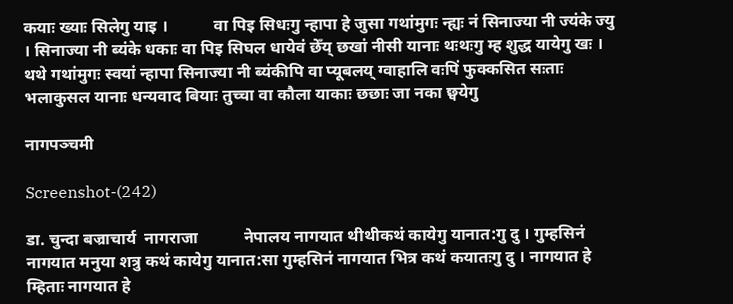कयाः ख्याः सिलेगु याइ ।           वा पिइ सिधःगु न्हापा हे जुसा गथांमुगः न्ह्यः नं सिनाज्या नी ज्यंके ज्यु । सिनाज्या नी ब्यंके धकाः वा पिइ सिघल धायेवं छेँय्‌ छखां नीसी यानाः थःथःगु म्ह शुद्ध यायेगु खः । थथे गथांमुगः स्वयां न्हापा सिनाज्या नी ब्यंकीपि वा प्यूबलय्‌ ग्वाहालि वःपिं फुक्कसित सःताः भलाकुसल यानाः धन्यवाद बियाः तुच्चा वा कौला याकाः छछाः जा नका छ्वयेगु

नागपञ्चमी

Screenshot-(242)

डा. चुन्दा बज्राचार्य  नागराजा           नेपालय नागयात थीथीकथं कायेगु यानात:गु दु । गुम्हसिनं नागयात मनुया शत्रु कथं कायेगु यानात:सा गुम्हसिनं नागयात भित्र कथं कयातःगु दु । नागयात हे म्हिताः नागयात हे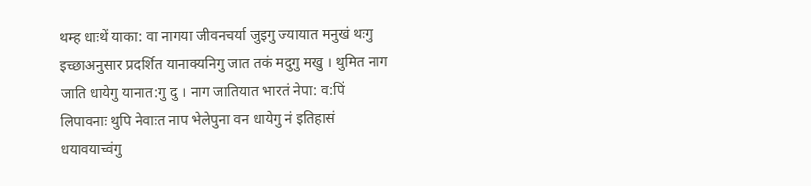थम्ह धाःथें याका: वा नागया जीवनचर्या जुइगु ज्यायात मनुखं थःगु इच्छाअनुसार प्रदर्शित यानाक्यनिगु जात तकं मदुगु मखु । थुमित नाग जाति धायेगु यानात:गु दु । नाग जातियात भारतं नेपा: व:पिं लिपावनाः थुपि नेवाःत नाप भेलेपुना वन धायेगु नं इतिहासं धयावयाच्वंगु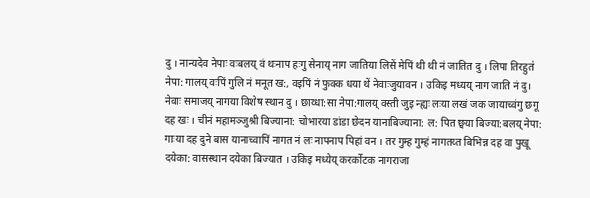दु । नान्यदेव नेपाः वःबलय्‌ वं थःनाप हःगु सेनाय्‌ नाग जातिया लिसें मेपिं थी थी नं जातित दु । लिपा तिरहुत॑ नेपा: गालय्‌ वःपिं गुलि नं मनूत ख:, वइपिं नं फुक्क धया थें नेवाःजुयावन । उकिइ मध्यय्‌ नाग जाति नं दु।          नेवाः समाजय्‌ नागया विशेष स्थान दु । छाय्धा:सा नेपा:गालय्‌ वस्ती जुइ न्ह्यः लःया लखं जक जायाच्वंगु छगू दह खः । चीनं महामञ्जुश्री बिज्याना: चोभारया डांडा छेदन यानाबिज्याना: ल: पित छ्वया बिज्या:बलय्‌ नेपा: गाःया दह दुने बास यानाच्वापिं नागत नं लः नापनाप पिहां वन । तर गुम्ह गुम्हं नागतय्त बिभिन्न दह वा पुखू दयेका: वासस्थान दयेका बिज्यात । उकिइ मध्येय्‌ करर्कोटक नागराजा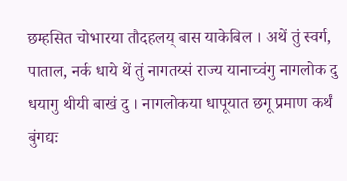छम्हसित चोभारया तौदहलय्‌ बास याकेबिल । अथें तुं स्वर्ग, पाताल, नर्क धाये थें तुं नागतय्सं राज्य यानाच्वंगु नागलोक दु धयागु थीयी बाखं दु । नागलोकया धापूयात छगू प्रमाण कर्थं बुंगद्यः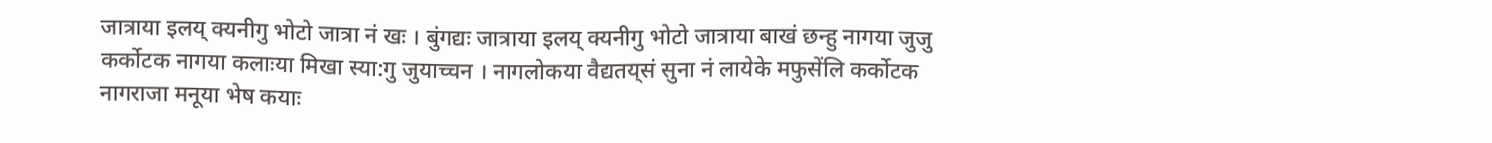जात्राया इलय्‌ क्यनीगु भोटो जात्रा नं खः । बुंगद्यः जात्राया इलय्‌ क्यनीगु भोटो जात्राया बाखं छन्हु नागया जुजु कर्कोटक नागया कलाःया मिखा स्या:गु जुयाच्चन । नागलोकया वैद्यतय्‌सं सुना नं लायेके मफुसेंलि कर्कोटक नागराजा मनूया भेष कयाः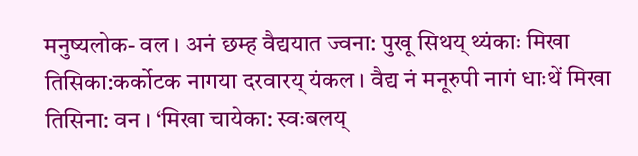मनुष्यलोक- वल । अनं छम्ह वैद्ययात ज्वना: पुखू सिथय्‌ थ्यंकाः मिखा तिसिका:कर्कोटक नागया दरवारय्‌ यंकल । वैद्य नं मनूरुपी नागं धाःथें मिखा तिसिना: वन । ‘मिखा चायेका: स्वःबलय्‌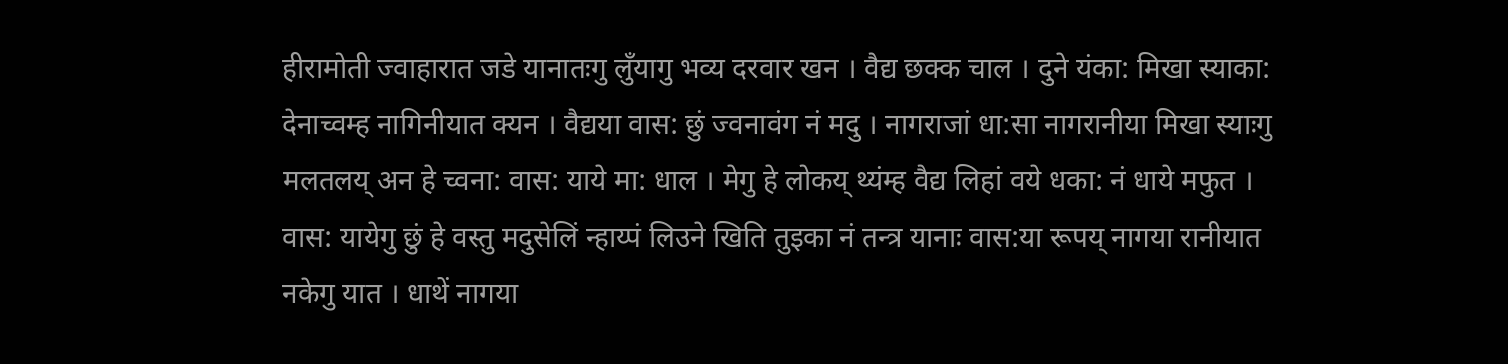हीरामोती ज्वाहारात जडे यानातःगु लुँयागु भव्य दरवार खन । वैद्य छक्क चाल । दुने यंका: मिखा स्याका: देनाच्वम्ह नागिनीयात क्यन । वैद्यया वास: छुं ज्वनावंग नं मदु । नागराजां धा:सा नागरानीया मिखा स्याःगु मलतलय्‌ अन हे च्वना: वास: याये मा: धाल । मेगु हे लोकय्‌ थ्यंम्ह वैद्य लिहां वये धका: नं धाये मफुत । वास: यायेगु छुं हे वस्तु मदुसेलिं न्हाय्पं लिउने खिति तुइका नं तन्त्र यानाः वास:या रूपय्‌ नागया रानीयात नकेगु यात । धाथें नागया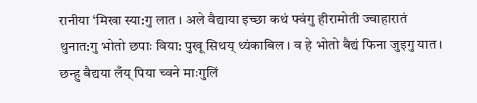रानीया ‘मिखा स्या:गु लात । अले वैद्याया इच्छा कथं फ्वंगु हीरामोती ज्वाहारातं थुनात:गु भोतो छपाः विया: पुखू सिथय्‌ थ्यंकाबिल । व हे भोतो बैद्यं फिना जुइगु यात । छन्हु बैद्यया लँय् पिया च्वने माःगुलिं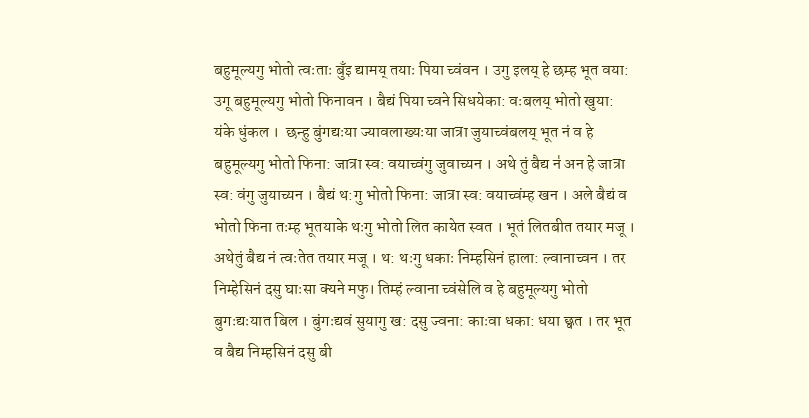बहुमूल्यगु भोतो त्वःताः बुँइ द्यामय्‌ तयाः पिया च्वंवन । उगु इलय्‌ हे छम्ह भूत वया: उगू बहुमूल्यगु भोतो फिनावन । बैद्यं पिया च्वने सिधयेका: वःबलय्‌ भोतो खुया: यंके धुंकल ।  छन्हु बुंगद्यःया ज्यावलाख्यःया जात्रा जुयाच्वंबलय्‌ भूत नं व हे बहुमूल्यगु भोतो फिना: जात्रा स्व: वयाच्वंगु जुवाच्यन । अथे तुं बैद्य न॑ अन हे जात्रा स्व: वंगु जुयाच्यन । बैद्यं थ:गु भोतो फिना: जात्रा स्व: वयाच्वंम्ह खन । अले बैद्यं व भोतो फिना तःम्ह भूतयाके थःगु भोतो लित कायेत स्वत । भूतं लितबीत तयार मजू । अथेतुं बैद्य नं त्वःतेत तयार मजू । थ: थःगु धकाः निम्हसिनं हाला: ल्वानाच्वन । तर निम्हेसिनं दसु घाःसा क्यने मफु। तिम्हं ल्वाना च्वंसेलि व हे बहुमूल्यगु भोतो बुगःद्यःयात बिल । बुंगःद्यवं सुयागु ख: दसु ज्वना: काःवा धका: धया छ्वत । तर भूत व बैद्य निम्हसिनं दसु बी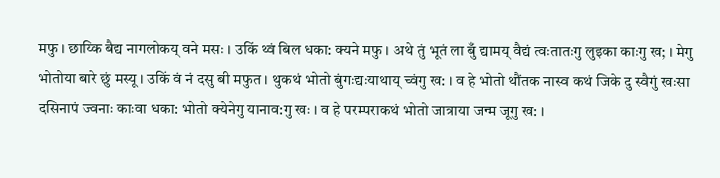मफु । छाय्कि बैद्य नागलोकय्‌ वने मसः । उकिं थ्वं बिल धका: क्यने मफु । अथे तुं भूतं ला बुँ द्यामय् वैद्यं त्वःतातःगु लुइका काःगु ख; । मेगु भोतोया बारे छुं मस्यू । उकिं वं नं दसु बी मफुत । थुकथं भोतो बुंगःद्यःयाथाय्‌ च्वंगु ख: । व हे भोतो थौंतक नास्व कथं जिके दु स्वैगुं खःसा दसिनापं ज्वनाः काःवा धका: भोतो क्येनेगु यानाव:गु खः । व हे परम्पराकथं भोतो जात्राया जन्म जूगु ख: ।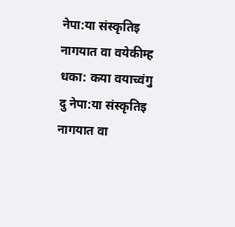नेपा:या संस्कृतिइ नागयात वा वयेकीम्ह धका: कया वयाच्वंगु दु नेपा:या संस्कृतिइ नागयात वा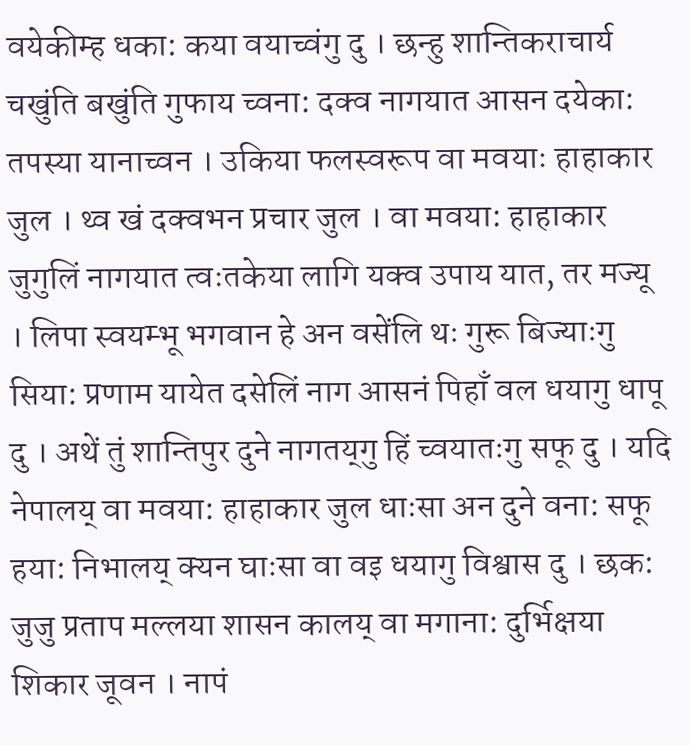वयेकीम्ह धका: कया वयाच्वंगु दु । छन्हु शान्तिकराचार्य चखुंति बखुंति गुफाय च्वना: दक्व नागयात आसन दयेका: तपस्या यानाच्वन । उकिया फलस्वरूप वा मवयाः हाहाकार जुल । थ्व खं दक्वभन प्रचार जुल । वा मवया: हाहाकार जुगुलिं नागयात त्वःतकेया लागि यक्व उपाय यात, तर मज्यू । लिपा स्वयम्भू भगवान हे अन वसेंलि थः गुरू बिज्याःगु सिया: प्रणाम यायेत दसेलिं नाग आसनं पिहाँ वल धयागु धापू दु । अथें तुं शान्तिपुर दुने नागतय्‌गु हिं च्वयातःगु सफू दु । यदि नेपालय् वा मवया: हाहाकार जुल धाःसा अन दुने वना: सफू हया: निभालय् क्यन घाःसा वा वइ धयागु विश्वास दु । छक: जुजु प्रताप मल्लया शासन कालय्‌ वा मगाना: दुर्भिक्षया शिकार जूवन । नापं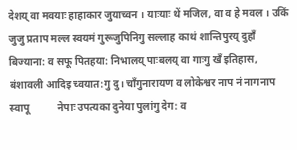देशय्‌ वा मवयाः हाहाकार जुयाच्वन । याःयाः थें मजिल, वा व हे मवल । उकिं जुजु प्रताप मल्ल स्वयमं गुरूजुपिनिगु सल्लाह काथं शान्तिपुरय् दुहाँ बिज्याना: व सफू पितहया: निभालय्‌ पाःबलय्‌ वा गाःगु खँ इतिहास, बंशावली आदिइ च्वयात:गु दु। चाँगुनारायण व लोकेश्वर नाप नं नागनाप स्वापू           नेपाः उपत्यका दुनेया पुलांगु देग: व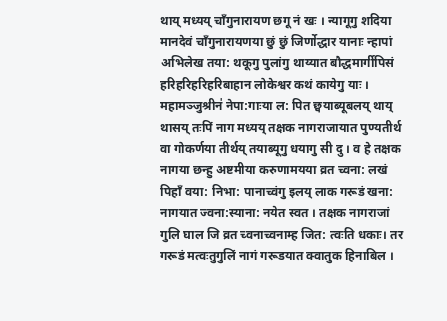थाय् मध्यय् चाँगुनारायण छगू नं खः । न्यागूगु शदिया मानदेवं चाँगुनारायणया छुं छुं जिर्णोद्धार यानाः न्हापां अभिलेख तया: थकूगु पुलांगु थाय्यात बौद्धमार्गीपिसं हरिहरिहरिहरिबाहान लोकेश्वर कथं कायेगु याः । महामञ्जुश्रीन॑ नेपा:गाःया ल: पित छ्वयाब्यूबलय्‌ थाय्‌ थासय्‌ तःपिं नाग मध्यय्‌ तक्षक नागराजायात पुण्यतीर्थ वा गोकर्णया तीर्थय् तयाब्यूगु धयागु सी दु । व हे तक्षक नागया छन्हु अष्टमीया करुणामयया व्रत च्वना: लखं पिहाँ वया: निभा: पानाच्वंगु इलय् लाक गरूडं खना: नागयात ज्वना:स्याना: नयेत स्वत । तक्षक नागराजां गुलि घाल जि व्रत च्वनाच्वनाम्ह जित: त्वःति धकाः। तर गरूडं मत्वःतुगुलिं नागं गरूडयात क्वातुक हिनाबिल ।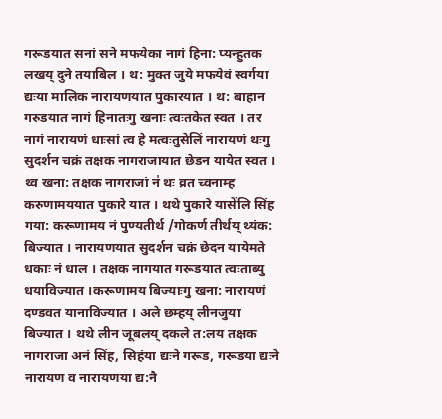गरूडयात सनां सने मफयेका नागं हिना: प्यन्हुतक लखय् दुने तयाबिल । थ: मुक्त जुये मफयेवं स्वर्गया द्यःया मालिक नारायणयात पुकारयात । थ: बाहान गरुडयात नागं हिनातःगु खनाः त्वःतकेत स्वत । तर नागं नारायणं धाःसां त्व हे मत्वःतुसेलिं नारायणं थःगु सुदर्शन चक्रं तक्षक नागराजायात छेडन यायेत स्वत । थ्व खना: तक्षक नागराजां न॑ थः व्रत च्वनाम्ह करुणामययात पुकारे यात । थथे पुकारे यासेंलि सिंह गया: करूणामय नं पुण्यतीर्थ /गोकर्ण तीर्थय्‌ थ्यंक: बिज्यात । नारायणयात सुदर्शन चक्रं छेदन यायेमते धकाः नं धाल । तक्षक नागयात गरूडयात त्वःताब्यु धयाविज्यात ।करूणामय बिज्याःगु खना: नारायणं दण्डवत यानाविज्यात । अले छम्हय् लीनजुया बिज्यात । थथे लीन जूबलय्‌ दकले त:लय तक्षक नागराजा अनं सिंह, सिहंया द्यःने गरूड, गरूडया द्यःने नारायण व नारायणया द्य:नै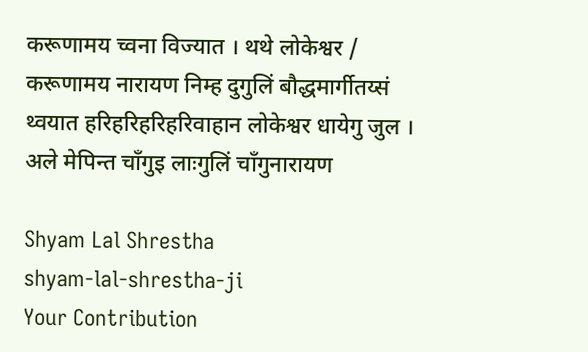करूणामय च्वना विज्यात । थथे लोकेश्वर / करूणामय नारायण निम्ह दुगुलिं बौद्धमार्गीतय्सं थ्वयात हरिहरिहरिहरिवाहान लोकेश्वर धायेगु जुल । अले मेपिन्त चाँगुइ लाःगुलिं चाँगुनारायण

Shyam Lal Shrestha
shyam-lal-shrestha-ji
Your Contribution